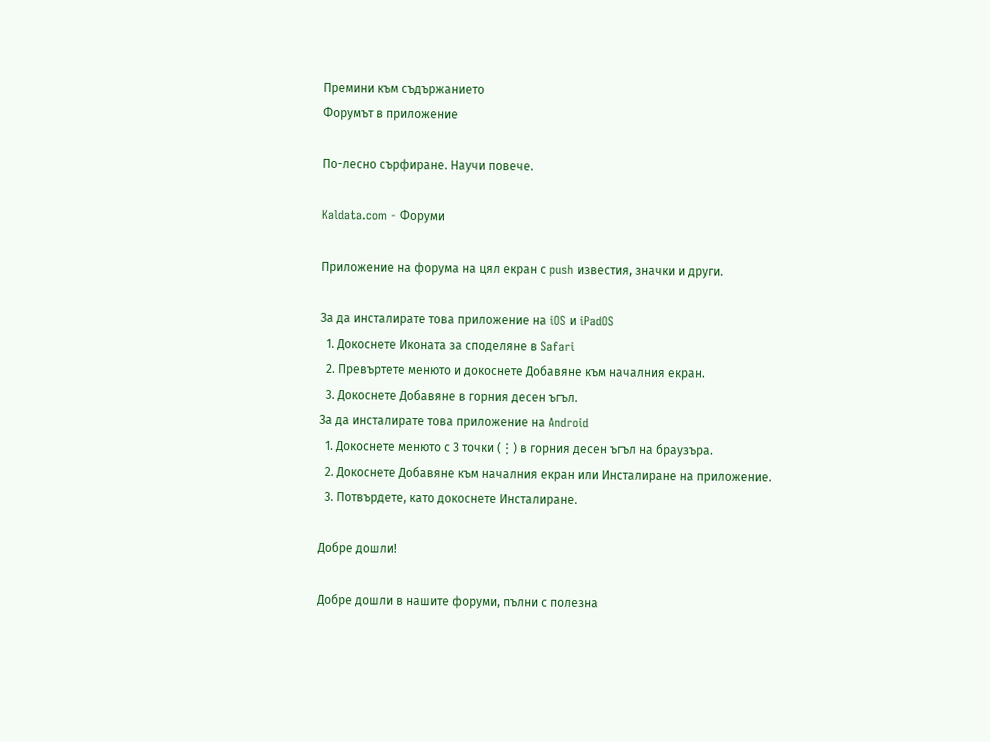Премини към съдържанието
Форумът в приложение

По-лесно сърфиране. Научи повече.

Kaldata.com - Форуми

Приложение на форума на цял екран с push известия, значки и други.

За да инсталирате това приложение на iOS и iPadOS
  1. Докоснете Иконата за споделяне в Safari
  2. Превъртете менюто и докоснете Добавяне към началния екран.
  3. Докоснете Добавяне в горния десен ъгъл.
За да инсталирате това приложение на Android
  1. Докоснете менюто с 3 точки (⋮) в горния десен ъгъл на браузъра.
  2. Докоснете Добавяне към началния екран или Инсталиране на приложение.
  3. Потвърдете, като докоснете Инсталиране.

Добре дошли!

Добре дошли в нашите форуми, пълни с полезна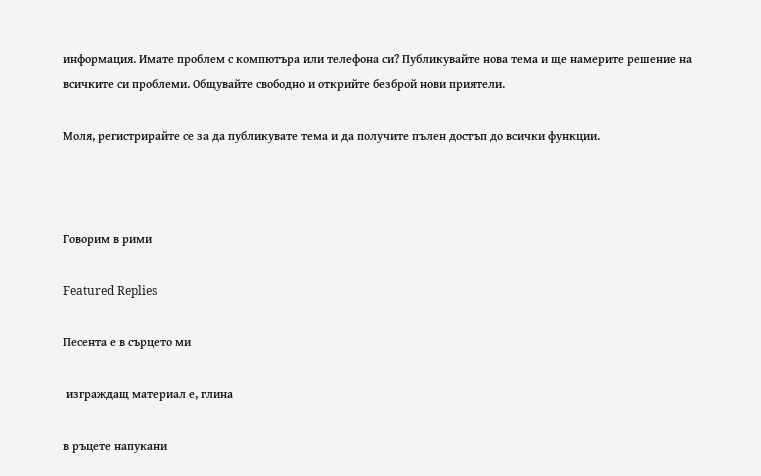информация. Имате проблем с компютъра или телефона си? Публикувайте нова тема и ще намерите решение на всичките си проблеми. Общувайте свободно и открийте безброй нови приятели.

Моля, регистрирайте се за да публикувате тема и да получите пълен достъп до всички функции.



Говорим в рими

Featured Replies

Песента е в сърцето ми

 изграждащ материал е, глина

в ръцете напукани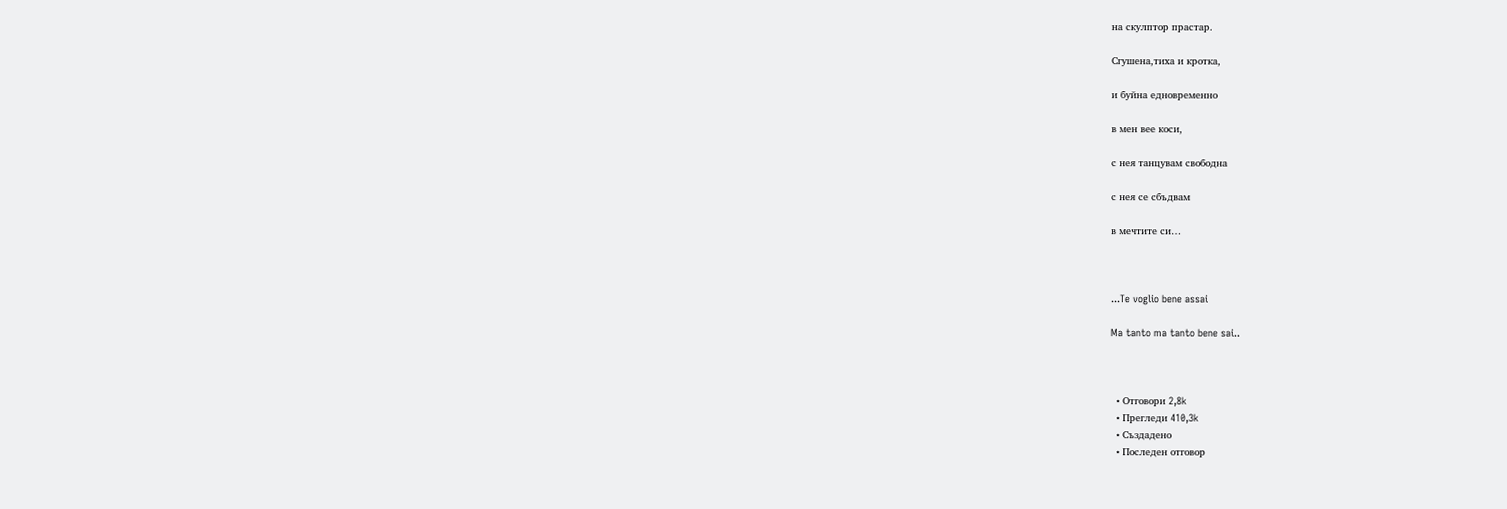на скулптор прастар.

Сгушена,тиха и кротка,

и буйна едновременно

в мен вее коси,

с нея танцувам свободна

с нея се сбъдвам

в мечтите си…



...Te voglio bene assai

Ma tanto ma tanto bene sai..



  • Отговори 2,8k
  • Прегледи 410,3k
  • Създадено
  • Последен отговор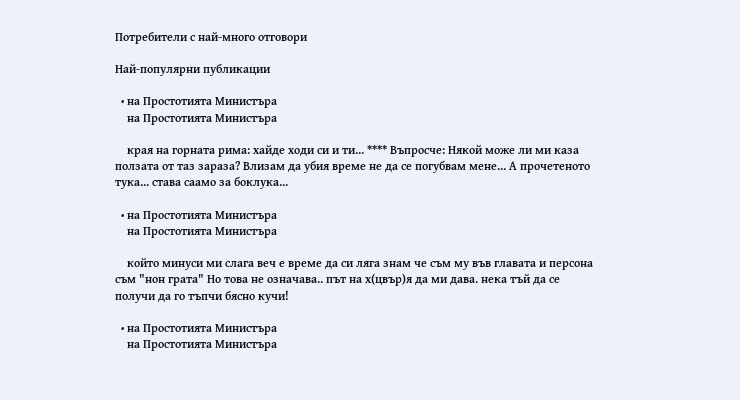Потребители с най-много отговори

Най-популярни публикации

  • на Простотията Министъра
    на Простотията Министъра

    края на горната рима: хайде ходи си и ти... **** Въпросче: Някой може ли ми каза ползата от таз зараза? Влизам да убия време не да се погубвам мене... А прочетеното тука... става саамо за боклука...

  • на Простотията Министъра
    на Простотията Министъра

    който минуси ми слага веч е време да си ляга знам че съм му във главата и персона съм "нон грата" Но това не означава.. път на х(цвър)я да ми дава. нека тъй да се получи да го тъпчи бясно кучи!

  • на Простотията Министъра
    на Простотията Министъра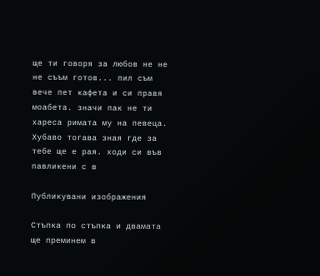ще ти говоря за любов не не не съъм готов... пил съм вече пет кафета и си правя моабета. значи пак не ти хареса римата му на певеца. Хубаво тогава зная где за тебе ще е рая. ходи си във павликени с в

Публикувани изображения

Стъпка по стъпка и двамата ще преминем в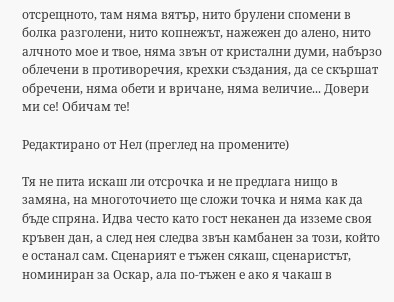отсрещното, там няма вятър, нито брулени спомени в болка разголени, нито копнежът, нажежен до алено, нито алчното мое и твое, няма звън от кристални думи, набързо облечени в противоречия, крехки създания, да се скършат обречени, няма обети и вричане, няма величие... Довери ми се! Обичам те!

Редактирано от Нел (преглед на промените)

Тя не пита искаш ли отсрочка и не предлага нищо в замяна, на многоточието ще сложи точка и няма как да бъде спряна. Идва често като гост неканен да изземе своя кръвен дан, а след нея следва звън камбанен за този, който е останал сам. Сценарият е тъжен сякаш, сценаристът, номиниран за Оскар, ала по-тъжен е ако я чакаш в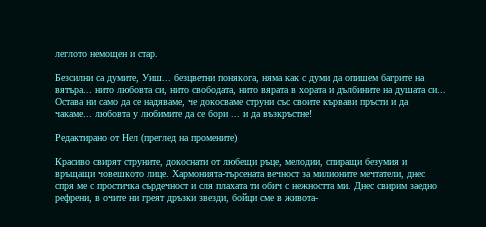леглото немощен и стар.

Безсилни са думите, Уиш... безцветни понякога, няма как с думи да опишем багрите на вятъра... нито любовта си, нито свободата, нито вярата в хората и дълбините на душата си... Остава ни само да се надяваме, че докосваме струни със своите кървави пръсти и да чакаме... любовта у любимите да се бори ... и да възкръстне!

Редактирано от Нел (преглед на промените)

Красиво свирят струните, докоснати от любещи ръце, мелодии, спиращи безумия и връщащи човешкото лице. Хармонията-търсената вечност за милионите мечтатели, днес спря ме с простичка сърдечност и сля плахата ти обич с нежността ми. Днес свирим заедно рефрени, в очите ни греят дръзки звезди, бойци сме в живота-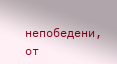непобедени, от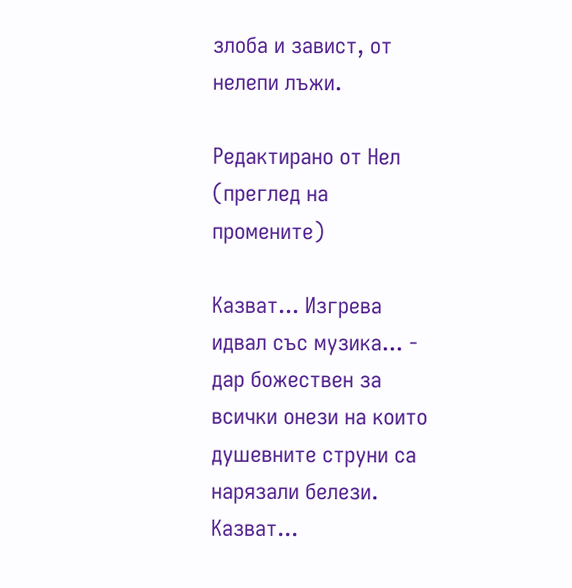злоба и завист, от нелепи лъжи.

Редактирано от Нел (преглед на промените)

Казват... Изгрева идвал със музика... - дар божествен за всички онези на които душевните струни са нарязали белези. Казват...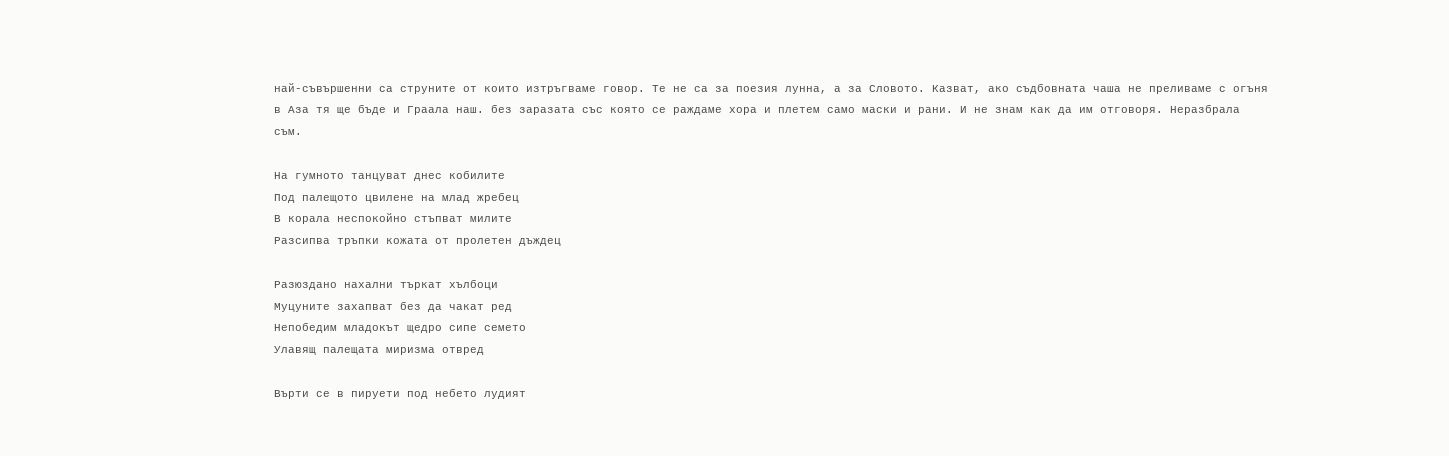най-съвършенни са струните от които изтръгваме говор. Те не са за поезия лунна, а за Словото. Казват, ако съдбовната чаша не преливаме с огъня в Аза тя ще бъде и Граала наш. без заразата със която се раждаме хора и плетем само маски и рани. И не знам как да им отговоря. Неразбрала съм.

На гумното танцуват днес кобилите
Под палещото цвилене на млад жребец
В корала неспокойно стъпват милите
Разсипва тръпки кожата от пролетен дъждец

Разюздано нахални търкат хълбоци
Муцуните захапват без да чакат ред
Непобедим младокът щедро сипе семето
Улавящ палещата миризма отвред

Върти се в пируети под небето лудият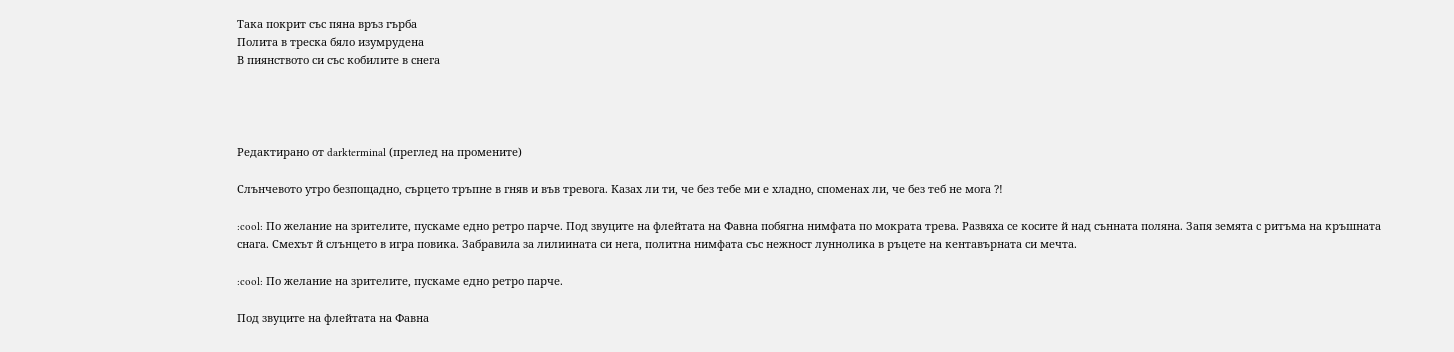Така покрит със пяна връз гърба
Полита в треска бяло изумрудена
В пиянството си със кобилите в снега




Редактирано от darkterminal (преглед на промените)

Слънчевото утро безпощадно, сърцето тръпне в гняв и във тревога. Казах ли ти, че без тебе ми е хладно, споменах ли, че без теб не мога ?!

:cool: По желание на зрителите, пускаме едно ретро парче. Под звуците на флейтата на Фавна побягна нимфата по мократа трева. Развяха се косите й над сънната поляна. Запя земята с ритъма на кръшната снага. Смехът й слънцето в игра повика. Забравила за лилиината си нега, политна нимфата със нежност луннолика в ръцете на кентавърната си мечта.

:cool: По желание на зрителите, пускаме едно ретро парче.

Под звуците на флейтата на Фавна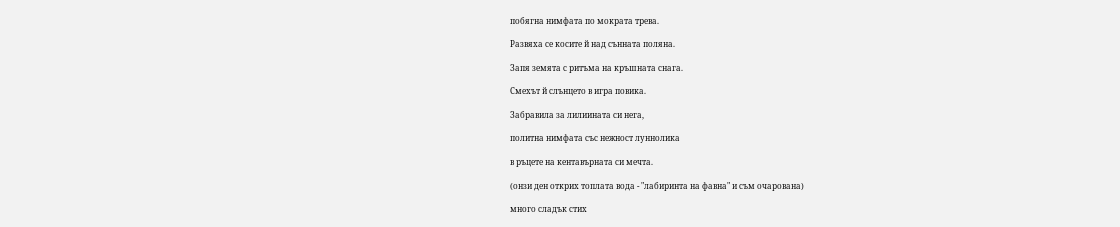побягна нимфата по мократа трева.

Развяха се косите й над сънната поляна.

Запя земята с ритъма на кръшната снага.

Смехът й слънцето в игра повика.

Забравила за лилиината си нега,

политна нимфата със нежност луннолика

в ръцете на кентавърната си мечта.

(онзи ден открих топлата вода - "лабиринта на фавна" и съм очарована)

много сладък стих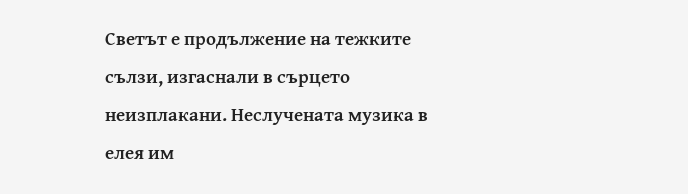Светът е продължение на тежките сълзи, изгаснали в сърцето неизплакани. Неслучената музика в елея им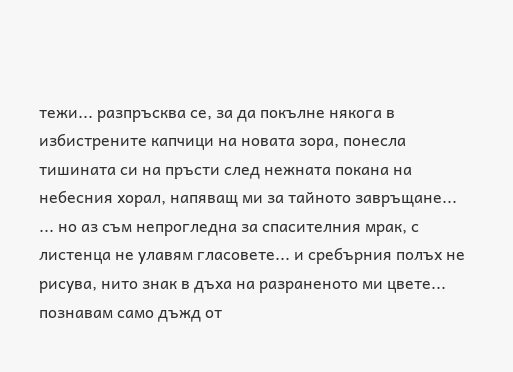тежи... разпръсква се, за да покълне някога в избистрените капчици на новата зора, понесла тишината си на пръсти след нежната покана на небесния хорал, напяващ ми за тайното завръщане... ... но аз съм непрогледна за спасителния мрак, с листенца не улавям гласовете... и сребърния полъх не рисува, нито знак в дъха на разраненото ми цвете... познавам само дъжд от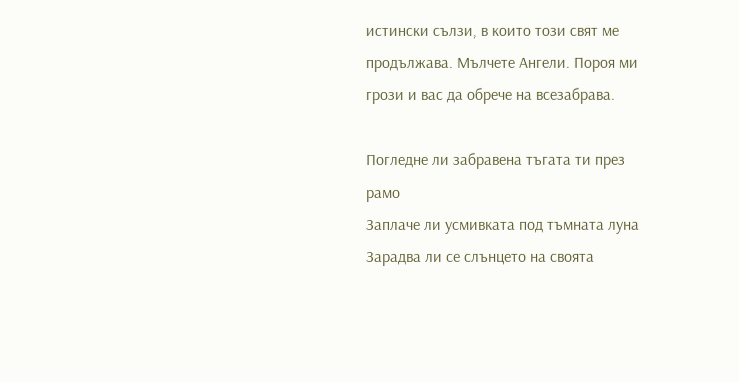истински сълзи, в които този свят ме продължава. Мълчете Ангели. Пороя ми грози и вас да обрече на всезабрава.

Погледне ли забравена тъгата ти през рамо
Заплаче ли усмивката под тъмната луна
Зарадва ли се слънцето на своята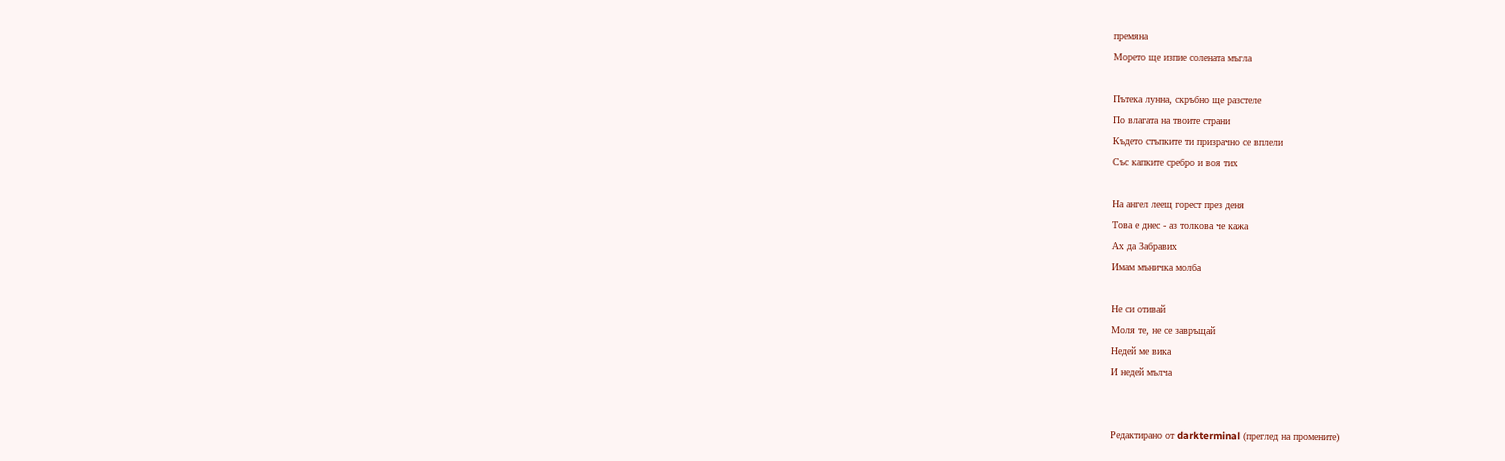премяна
Морето ще изпие солената мъгла

Пътека лунна, скръбно ще разстеле
По влагата на твоите страни
Където стъпките ти призрачно се вплели
Със капките сребро и воя тих

На ангел леещ горест през деня
Това е днес - аз толкова че кажа
Ах да Забравих
Имам мъничка молба

Не си отивай
Моля те, не се завръщай
Недей ме вика
И недей мълча


Редактирано от darkterminal (преглед на промените)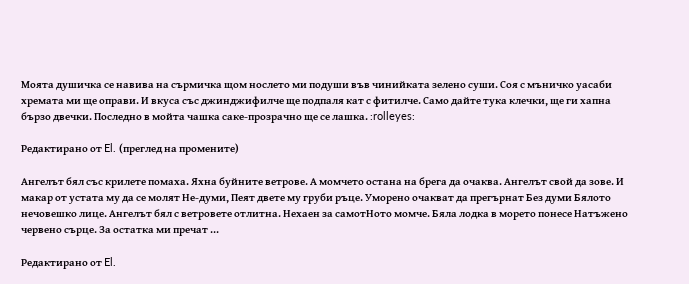Моята душичка се навива на сърмичка щом нослето ми подуши във чинийката зелено суши. Соя с мъничко уасаби хремата ми ще оправи. И вкуса със джинджифилче ще подпаля кат с фитилче. Само дайте тука клечки, ще ги хапна бързо двечки. Последно в мойта чашка саке-прозрачно ще се лашка. :rolleyes:

Редактирано от El. (преглед на промените)

Ангелът бял със крилете помаха. Яхна буйните ветрове. А момчето остана на брега да очаква. Ангелът свой да зове. И макар от устата му да се молят Не-думи, Пеят двете му груби ръце. Уморено очакват да прегърнат Без думи Бялото нечовешко лице. Ангелът бял с ветровете отлитна. Нехаен за самотНото момче. Бяла лодка в морето понесе Натъжено червено сърце. За остатка ми пречат ...

Редактирано от El.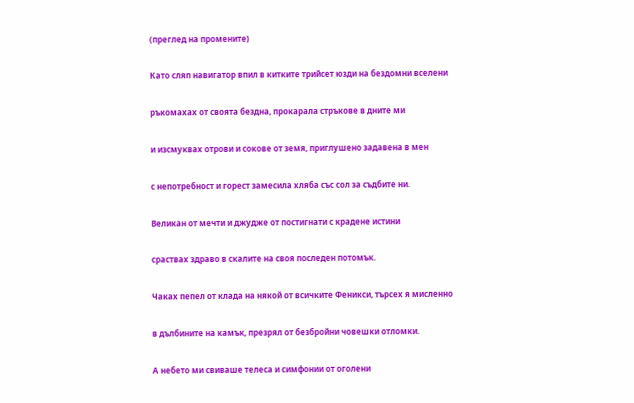(преглед на промените)

Като сляп навигатор впил в китките трийсет юзди на бездомни вселени

ръкомахах от своята бездна, прокарала стръкове в дните ми

и изсмуквах отрови и сокове от земя, приглушено задавена в мен

с непотребност и горест замесила хляба със сол за съдбите ни.

Великан от мечти и джудже от постигнати с крадене истини

сраствах здраво в скалите на своя последен потомък.

Чаках пепел от клада на някой от всичките Феникси, търсех я мисленно

в дълбините на камък, презрял от безбройни човешки отломки.

А небето ми свиваше телеса и симфонии от оголени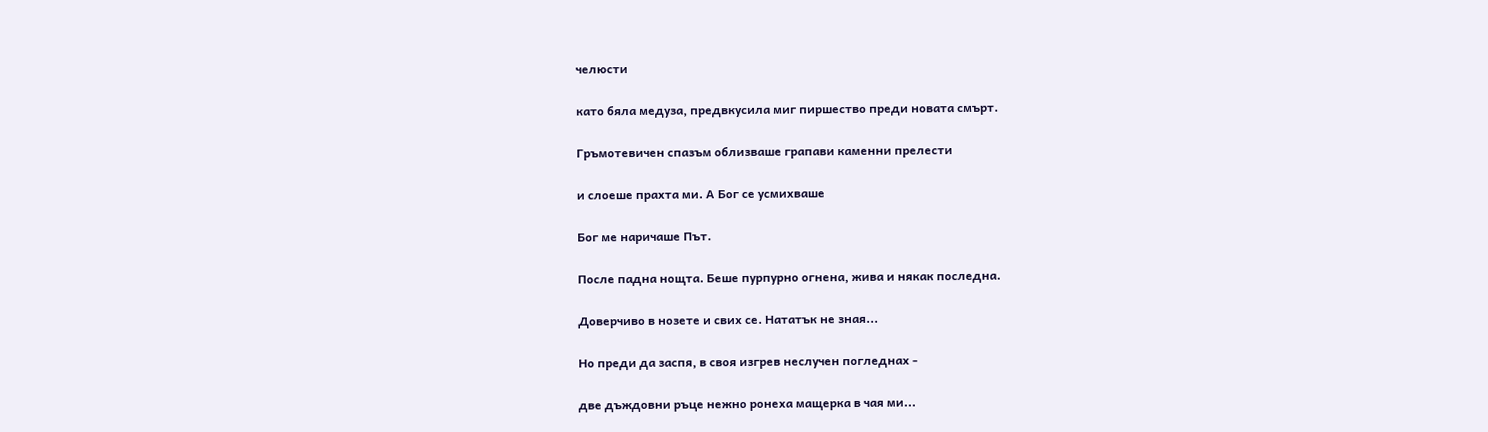челюсти

като бяла медуза, предвкусила миг пиршество преди новата смърт.

Гръмотевичен спазъм облизваше грапави каменни прелести

и слоеше прахта ми. А Бог се усмихваше

Бог ме наричаше Път.

После падна нощта. Беше пурпурно огнена, жива и някак последна.

Доверчиво в нозете и свих се. Нататък не зная...

Но преди да заспя, в своя изгрев неслучен погледнах -

две дъждовни ръце нежно ронеха мащерка в чая ми...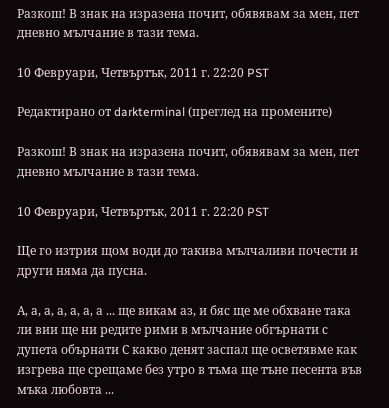Разкош! В знак на изразена почит, обявявам за мен, пет дневно мълчание в тази тема.

10 Февруари, Четвъртък, 2011 г. 22:20 PST

Редактирано от darkterminal (преглед на промените)

Разкош! В знак на изразена почит, обявявам за мен, пет дневно мълчание в тази тема.

10 Февруари, Четвъртък, 2011 г. 22:20 PST

Ще го изтрия щом води до такива мълчаливи почести и други няма да пусна.

А, а, а, а, а, а, а ... ще викам аз, и бяс ще ме обхване така ли вии ще ни редите рими в мълчание обгърнати с дупета обърнати С какво денят заспал ще осветявме как изгрева ще срещаме без утро в тъма ще тъне песента във мъка любовта ...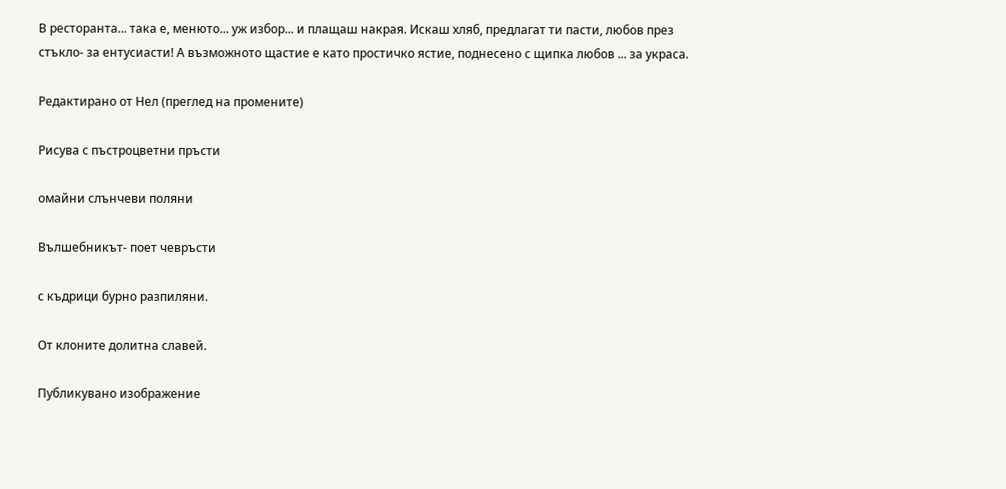В ресторанта... така е, менюто... уж избор... и плащаш накрая. Искаш хляб, предлагат ти пасти, любов през стъкло- за ентусиасти! А възможното щастие е като простичко ястие, поднесено с щипка любов ... за украса.

Редактирано от Нел (преглед на промените)

Рисува с пъстроцветни пръсти

омайни слънчеви поляни

Вълшебникът- поет чевръсти

с къдрици бурно разпиляни.

От клоните долитна славей.

Публикувано изображение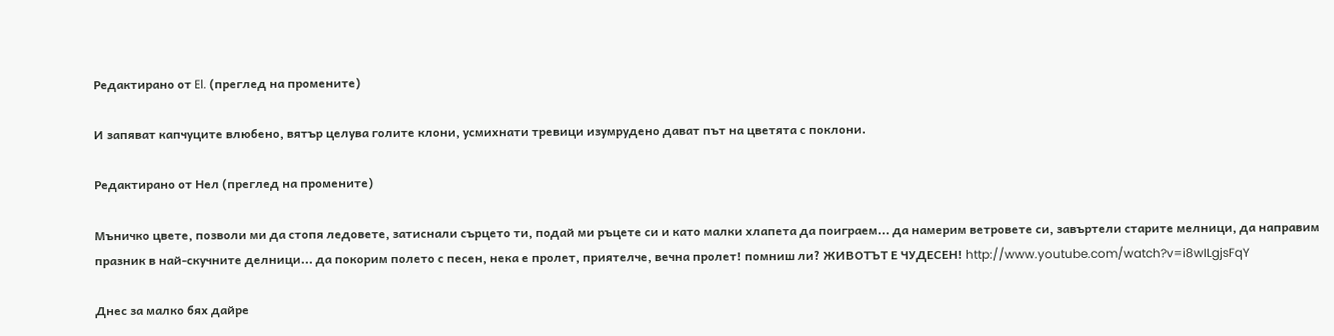Редактирано от El. (преглед на промените)

И запяват капчуците влюбено, вятър целува голите клони, усмихнати тревици изумрудено дават път на цветята с поклони.

Редактирано от Нел (преглед на промените)

Мъничко цвете, позволи ми да стопя ледовете, затиснали сърцето ти, подай ми ръцете си и като малки хлапета да поиграем... да намерим ветровете си, завъртели старите мелници, да направим празник в най-скучните делници... да покорим полето с песен, нека е пролет, приятелче, вечна пролет! помниш ли? ЖИВОТЪТ Е ЧУДЕСЕН! http://www.youtube.com/watch?v=i8wILgjsFqY

Днес за малко бях дайре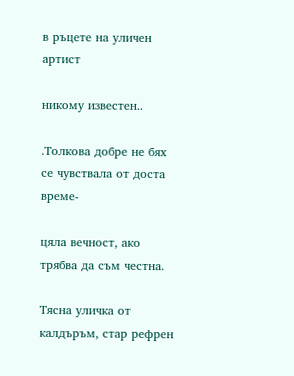в ръцете на уличен артист

никому известен..

.Толкова добре не бях се чувствала от доста време-

цяла вечност, ако трябва да съм честна.

Тясна уличка от калдъръм, стар рефрен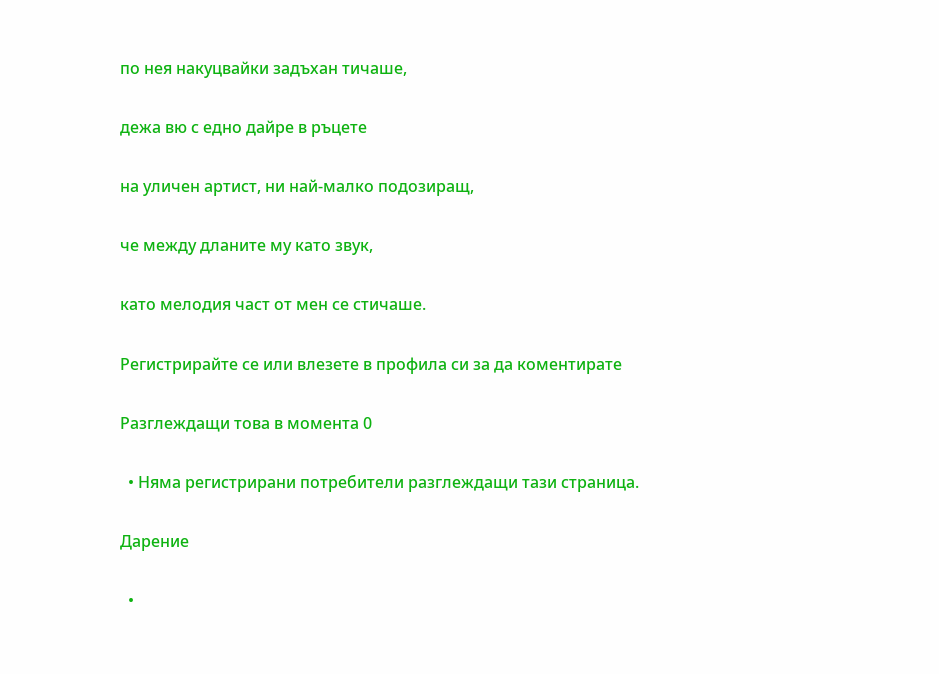по нея накуцвайки задъхан тичаше,

дежа вю с едно дайре в ръцете

на уличен артист, ни най-малко подозиращ,

че между дланите му като звук,

като мелодия част от мен се стичаше.

Регистрирайте се или влезете в профила си за да коментирате

Разглеждащи това в момента 0

  • Няма регистрирани потребители разглеждащи тази страница.

Дарение

  •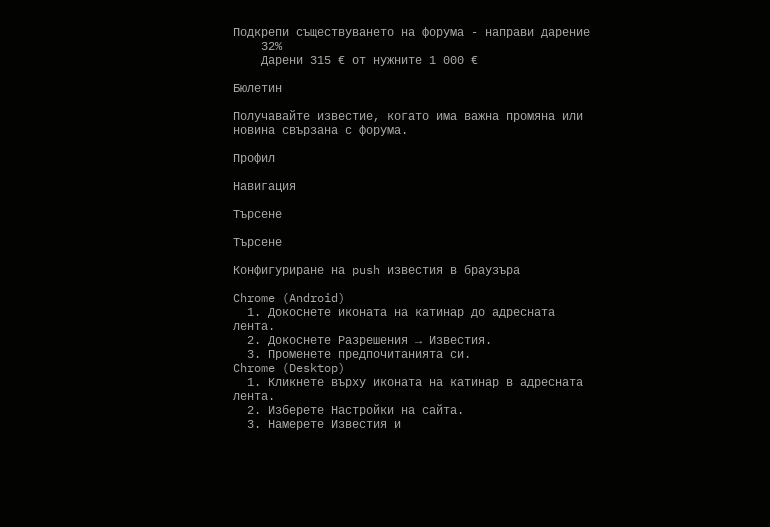Подкрепи съществуването на форума - направи дарение
    32%
    Дарени 315 € от нужните 1 000 €

Бюлетин

Получавайте известие, когато има важна промяна или новина свързана с форума.

Профил

Навигация

Търсене

Търсене

Конфигуриране на push известия в браузъра

Chrome (Android)
  1. Докоснете иконата на катинар до адресната лента.
  2. Докоснете Разрешения → Известия.
  3. Променете предпочитанията си.
Chrome (Desktop)
  1. Кликнете върху иконата на катинар в адресната лента.
  2. Изберете Настройки на сайта.
  3. Намерете Известия и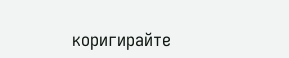коригирайте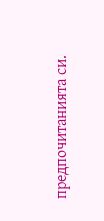предпочитанията си.